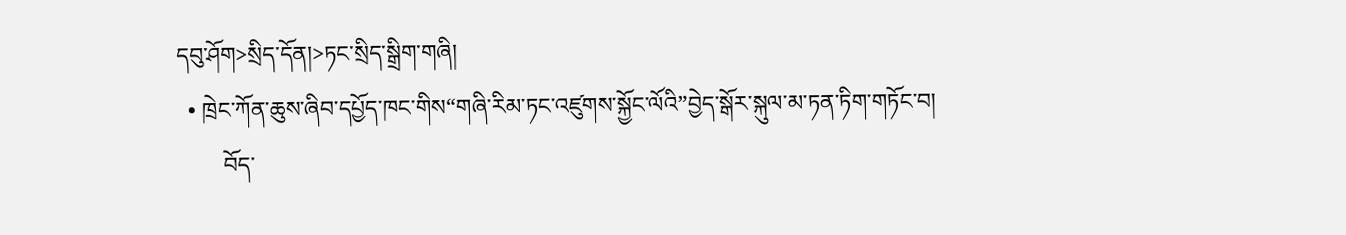དབུ་ཤོག>སྲིད་དོན།>ཏང་སྲིད་སྒྲིག་གཞི།
  • ཁྲེང་ཀོན་ཆུས་ཞིབ་དཔྱོད་ཁང་གིས“གཞི་རིམ་ཏང་འཛུགས་སྐྱོང་ལོའི”བྱེད་སྒོར་སྐུལ་མ་ཏན་ཏིག་གཏོང་བ།
        བོད་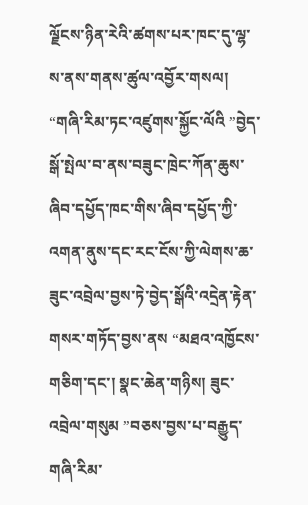ལྗོངས་ཉིན་རེའི་ཚགས་པར་ཁང་དུ་ལྷ་ས་ནས་གནས་ཚུལ་འབྱོར་གསལ། “གཞི་རིམ་ཏང་འཛུགས་སྐྱོང་ལོའི ”བྱེད་སྒོ་སྤེལ་བ་ནས་བཟུང་ཁྲེང་ཀོན་ཆུས་ཞིབ་དཔྱོད་ཁང་གིས་ཞིབ་དཔྱོད་ཀྱི་འགན་ནུས་དང་རང་ངོས་ཀྱི་ལེགས་ཆ་ཟུང་འབྲེལ་བྱས་ཏེ་བྱེད་སྒོའི་འདྲེན་རྟེན་གསར་གཏོད་བྱས་ནས “མཐའ་འཁྱོངས་གཅིག་དང་། སྣང་ཆེན་གཉིས། ཟུང་འབྲེལ་གསུམ ”བཅས་བྱས་པ་བརྒྱུད་གཞི་རིམ་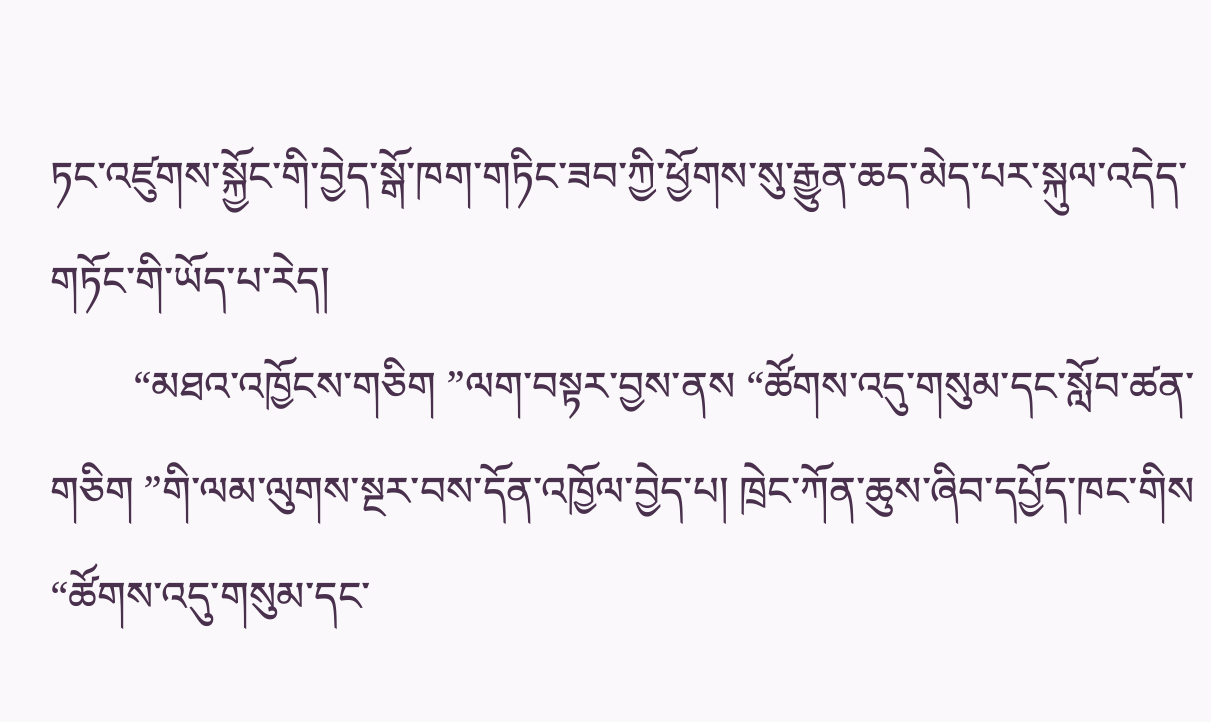ཏང་འཛུགས་སྐྱོང་གི་བྱེད་སྒོ་ཁག་གཏིང་ཟབ་ཀྱི་ཕྱོགས་སུ་རྒྱུན་ཆད་མེད་པར་སྐུལ་འདེད་གཏོང་གི་ཡོད་པ་རེད།
        “མཐའ་འཁྱོངས་གཅིག ”ལག་བསྟར་བྱས་ནས “ཚོགས་འདུ་གསུམ་དང་སློབ་ཚན་གཅིག ”གི་ལམ་ལུགས་སྔར་བས་དོན་འཁྱོལ་བྱེད་པ། ཁྲེང་ཀོན་ཆུས་ཞིབ་དཔྱོད་ཁང་གིས “ཚོགས་འདུ་གསུམ་དང་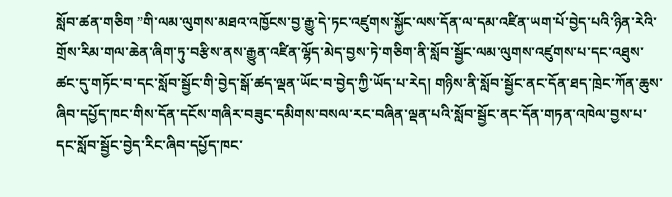སློབ་ཚན་གཅིག ”གི་ལམ་ལུགས་མཐའ་འཁྱོངས་བྱ་རྒྱུ་དེ་ཏང་འཛུགས་སྐྱོང་ལས་དོན་ལ་དམ་འཛིན་ཡག་པོ་བྱེད་པའི་ཉིན་རེའི་གྲོས་རིམ་གལ་ཆེན་ཞིག་ཏུ་བརྩིས་ནས་རྒྱུན་འཛིན་ལྷོད་མེད་བྱས་ཏེ་གཅིག་ནི་སློབ་སྦྱོང་ལམ་ལུགས་འཛུགས་པ་དང་འཐུས་ཚང་དུ་གཏོང་བ་དང་སློབ་སྦྱོང་གི་བྱེད་སྒོ་ཚད་ལྡན་ཡོང་བ་བྱེད་ཀྱི་ཡོད་པ་རེད། གཉིས་ནི་སློབ་སྦྱོང་ནང་དོན་ཐད་ཁྲེང་ཀོན་ཆུས་ཞིབ་དཔྱོད་ཁང་གིས་དོན་དངོས་གཞིར་བཟུང་དམིགས་བསལ་རང་བཞིན་ལྡན་པའི་སློབ་སྦྱོང་ནང་དོན་གཏན་འཁེལ་བྱས་པ་དང་སློབ་སྦྱོང་བྱེད་རིང་ཞིབ་དཔྱོད་ཁང་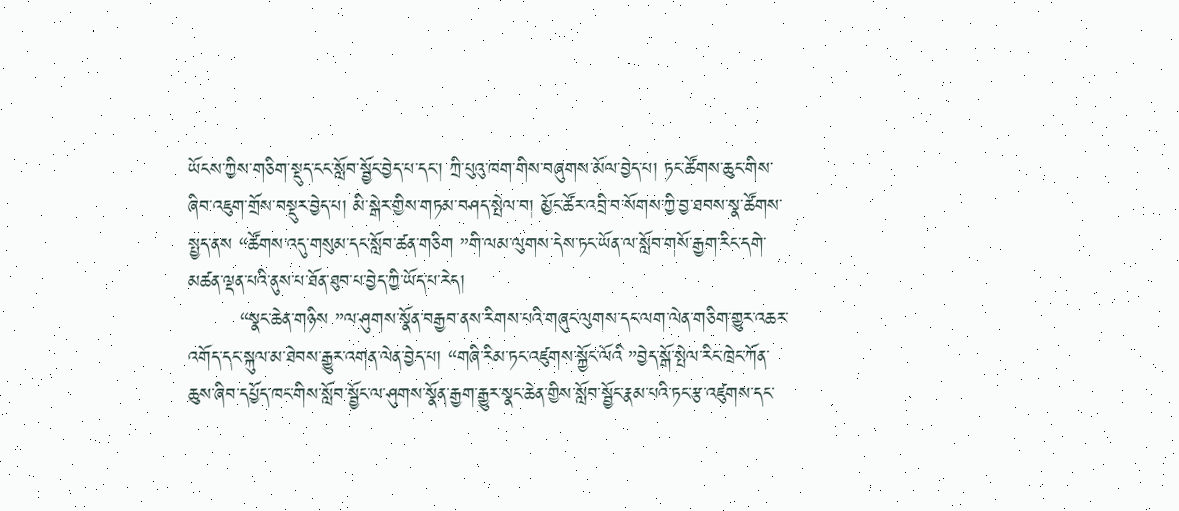ཡོངས་ཀྱིས་གཅིག་སྡུད་ངང་སློབ་སྦྱོང་བྱེད་པ་དང་། ཀྲི་པུའུ་ཁག་གིས་བཞུགས་མོལ་བྱེད་པ། ཏང་ཚོགས་ཆུང་གིས་ཞིབ་འཇུག་གྲོས་བསྡུར་བྱེད་པ། མི་སྒེར་གྱིས་གཏམ་བཤད་སྤེལ་བ། མྱོང་ཚོར་འབྲི་བ་སོགས་ཀྱི་བྱ་ཐབས་སྣ་ཚོགས་སྤྱད་ནས “ཚོགས་འདུ་གསུམ་དང་སློབ་ཚན་གཅིག ”གི་ལམ་ལུགས་དེས་ཏང་ཡོན་ལ་སློབ་གསོ་རྒྱག་རིང་དགེ་མཚན་ལྡན་པའི་ནུས་པ་ཐོན་ཐུབ་པ་བྱེད་ཀྱི་ཡོད་པ་རེད།
        “སྣང་ཆེན་གཉིས ”ལ་ཤུགས་སྣོན་བརྒྱབ་ནས་རིགས་པའི་གཞུང་ལུགས་དང་ལག་ལེན་གཅིག་གྱུར་འཆར་འགོད་དང་སྐུལ་མ་ཐེབས་རྒྱུར་འགན་ལེན་བྱེད་པ། “གཞི་རིམ་ཏང་འཛུགས་སྐྱོང་ལོའི ”བྱེད་སྒོ་སྤེལ་རིང་ཁྲེང་ཀོན་ཆུས་ཞིབ་དཔྱོད་ཁང་གིས་སློབ་སྦྱོང་ལ་ཤུགས་སྣོན་རྒྱག་རྒྱུར་སྣང་ཆེན་གྱིས་སློབ་སྦྱོང་རྣམ་པའི་ཏང་རྩ་འཛུགས་དང་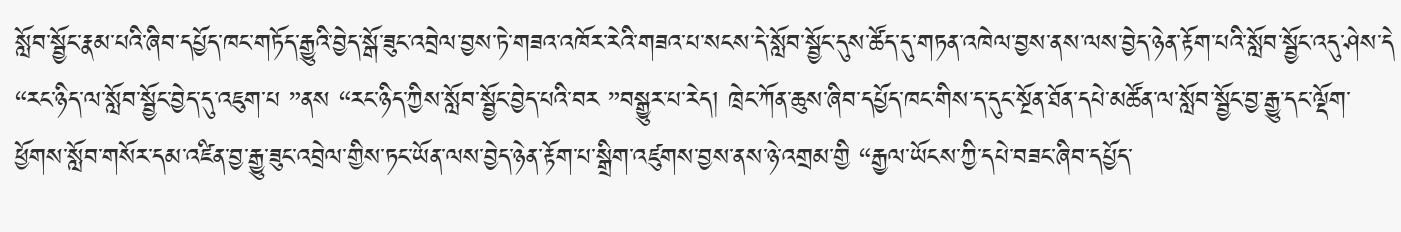སློབ་སྦྱོང་རྣམ་པའི་ཞིབ་དཔྱོད་ཁང་གཏོད་རྒྱུའི་བྱེད་སྒོ་ཟུང་འབྲེལ་བྱས་ཏེ་གཟའ་འཁོར་རེའི་གཟའ་པ་སངས་དེ་སློབ་སྦྱོང་དུས་ཚོད་དུ་གཏན་འཁེལ་བྱས་ནས་ལས་བྱེད་ཉེན་རྟོག་པའི་སློབ་སྦྱོང་འདུ་ཤེས་དེ “རང་ཉིད་ལ་སློབ་སྦྱོང་བྱེད་དུ་འཇུག་པ ”ནས “རང་ཉིད་ཀྱིས་སློབ་སྦྱོང་བྱེད་པའི་བར ”བསྒྱུར་པ་རེད། ཁྲེང་ཀོན་ཆུས་ཞིབ་དཔྱོད་ཁང་གིས་ད་དུང་སྔོན་ཐོན་དཔེ་མཚོན་ལ་སློབ་སྦྱོང་བྱ་རྒྱུ་དང་ལྡོག་ཕྱོགས་སློབ་གསོར་དམ་འཛིན་བྱ་རྒྱུ་ཟུང་འབྲེལ་གྱིས་ཏང་ཡོན་ལས་བྱེད་ཉེན་རྟོག་པ་སྒྲིག་འཛུགས་བྱས་ནས་ཉེ་འགྲམ་གྱི “རྒྱལ་ཡོངས་ཀྱི་དཔེ་བཟང་ཞིབ་དཔྱོད་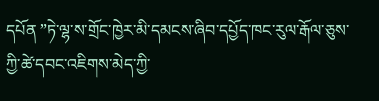དཔོན ”ཏེ་ལྷ་ས་གྲོང་ཁྱེར་མི་དམངས་ཞིབ་དཔྱོད་ཁང་རུལ་རྒོལ་ཅུས་ཀྱི་ཚེ་དབང་འཇིགས་མེད་ཀྱི་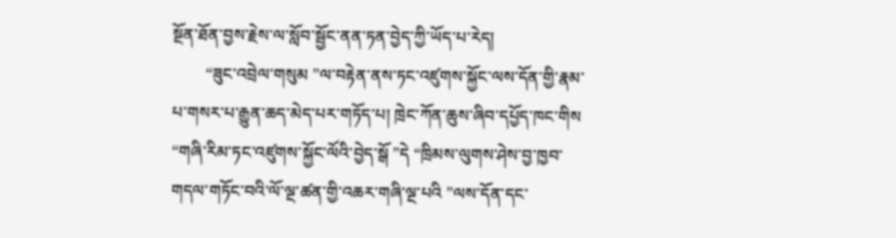སྔོན་ཐོན་བྱས་རྗེས་ལ་སློབ་སྦྱོང་ནན་ཏན་བྱེད་ཀྱི་ཡོད་པ་རེད།
        “ཟུང་འབྲེལ་གསུམ ”ལ་བརྟེན་ནས་ཏང་འཛུགས་སྐྱོང་ལས་དོན་གྱི་རྣམ་པ་གསར་པ་རྒྱུན་ཆད་མེད་པར་གཏོད་པ། ཁྲེང་ཀོན་ཆུས་ཞིབ་དཔྱོད་ཁང་གིས “གཞི་རིམ་ཏང་འཛུགས་སྐྱོང་ལོའི་བྱེད་སྒོ ”དེ “ཁྲིམས་ལུགས་ཤེས་བྱ་ཁྱབ་གདལ་གཏོང་བའི་ལོ་ལྔ་ཚན་གྱི་འཆར་གཞི་ལྔ་པའི ”ལས་དོན་དང་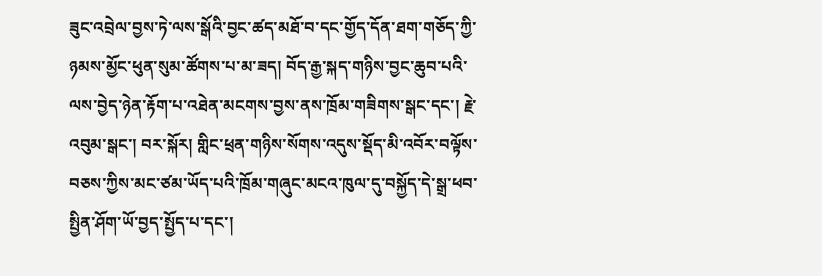ཟུང་འབྲེལ་བྱས་ཏེ་ལས་སྒོའི་བྱང་ཚད་མཐོ་བ་དང་གྱོད་དོན་ཐག་གཅོད་ཀྱི་ཉམས་མྱོང་ཕུན་སུམ་ཚོགས་པ་མ་ཟད། བོད་རྒྱ་སྐད་གཉིས་བྱང་ཆུབ་པའི་ལས་བྱེད་ཉེན་རྟོག་པ་འཐེན་མངགས་བྱས་ནས་ཁྲོམ་གཟིགས་སྒང་དང་། རྗེ་འབུམ་སྒང་། བར་སྐོར། གླིང་ཕྲན་གཉིས་སོགས་འདུས་སྡོད་མི་འབོར་བལྟོས་བཅས་ཀྱིས་མང་ཙམ་ཡོད་པའི་ཁྲོམ་གཞུང་མངའ་ཁུལ་དུ་བསྐྱོད་དེ་སྒྲ་ཕབ་སྤྱིན་ཤོག་ཡོ་བྱད་སྤྱོད་པ་དང་།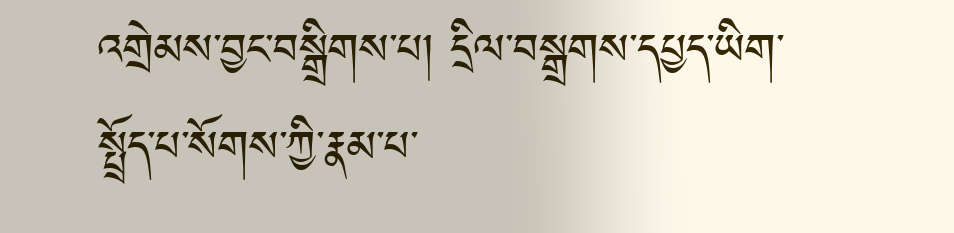འགྲེམས་བྱང་བསྒྲིགས་པ། དྲིལ་བསྒྲགས་དཔྱད་ཡིག་སྤྲོད་པ་སོགས་ཀྱི་རྣམ་པ་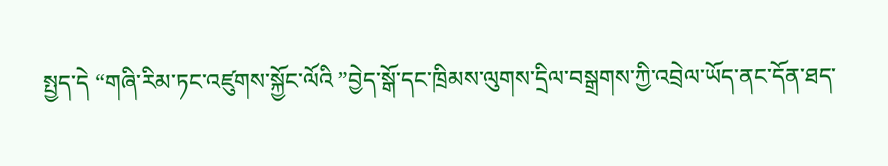སྤྱད་དེ “གཞི་རིམ་ཏང་འཛུགས་སྐྱོང་ལོའི ”བྱེད་སྒོ་དང་ཁྲིམས་ལུགས་དྲིལ་བསྒྲགས་ཀྱི་འབྲེལ་ཡོད་ནང་དོན་ཐད་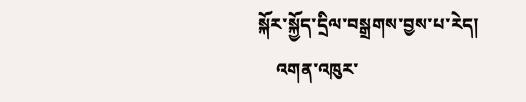སྐོར་སྐྱོད་དྲིལ་བསྒྲགས་བྱས་པ་རེད།
    འགན་འཁུར་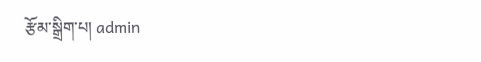རྩོམ་སྒྲིག་པ། admin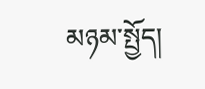མཉམ་སྤྱོད།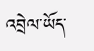འབྲེལ་ཡོད་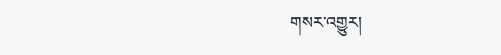གསར་འགྱུར།